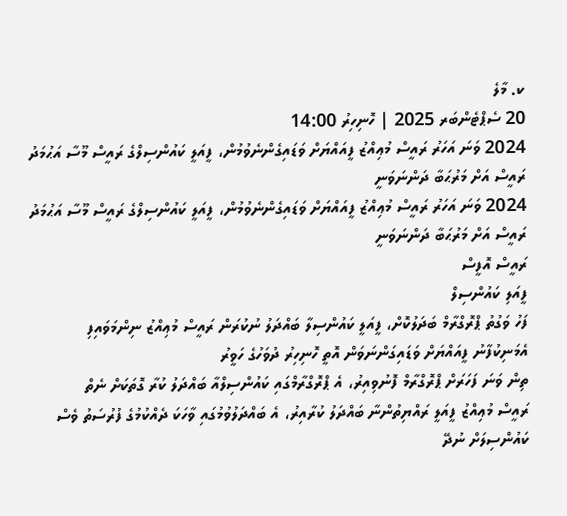ކ. މާލެ
20 ސެޕްޓެންބަރ 2025 | ހޮނިހިރު 14:00
2024 ވަނަ އަހަރު ރައީސް މުޢިއްޒު ފީއައްޔަށް ވަޑައިގެންނެވުމުން، ފީއަލީ ކައުންސިލްގެ ރައީސް މޫސާ އަޙުމަދު ރައީސް އަށް މަރުޙަބާ ދަންނަވަނީ
2024 ވަނަ އަހަރު ރައީސް މުޢިއްޒު ފީއައްޔަށް ވަޑައިގެންނެވުމުން، ފީއަލީ ކައުންސިލްގެ ރައީސް މޫސާ އަޙުމަދު ރައީސް އަށް މަރުޙަބާ ދަންނަވަނީ
ރައީސް އޮފީސް
ފީއަލި ކައުންސިލް
ފަހު ވަގުތު ޕްރޮގްރާމް ބަދަލުކޮށް، ފީއަލީ ކައުންސިލާ ބައްދަލު ނުކުރަން ރައީސް މުޢިއްޒު ނިންމަވައިފި
އެމަނިކުފާނު ފީއައްޔަށް ވަޑައިގަންނަވަން އޮތީ ހޮނިހިރު ދުވަހުގެ ހަވީރު
ތިން ވަނަ ފަހަރަށް ޕްރޮގްރާމް ފޮނުވިއިރު، އެ ޕްރޮގްރާމްގައި ކައުންސިލްއާ ބައްދަލު ކުރާ ގޮތަކަށް ނެތް
ރައީސް މުޢިއްޒު ފީއަލީ ރައްޔިތުންނާ ބައްދަލު ކުރާއިރު، އެ ބައްދަލުވުމުގައި ވާހަކަ ދެއްކުމުގެ ފުރުސަތު ވެސް ކައުންސިލަށް ނުދޭ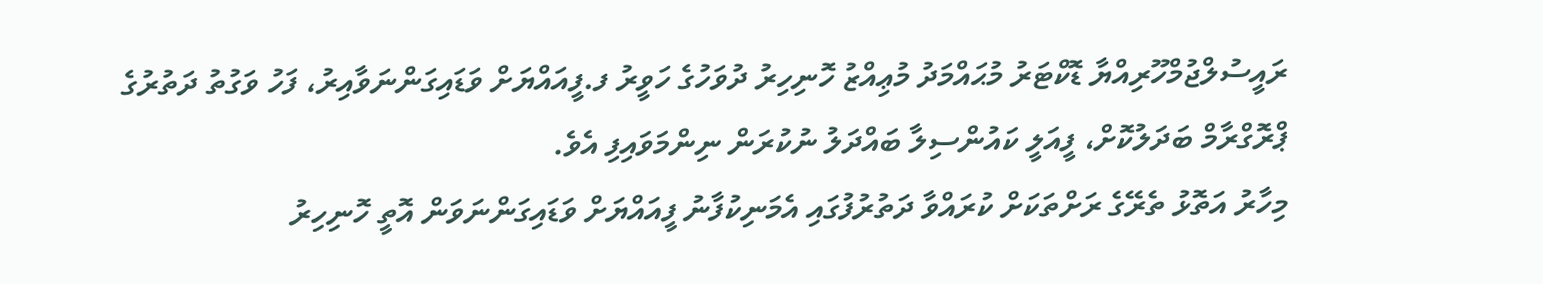ރައީސުލްޖުމްހޫރިއްޔާ ޑޮކްޓަރު މުޙައްމަދު މުޢިއްޒު ހޮނިހިރު ދުވަހުގެ ހަވީރު ފ.ފީއައްޔަށް ވަޑައިގަންނަވާއިރު، ފަހު ވަގުތު ދަތުރުގެ ޕްރޮގްރާމް ބަދަލުކޮށް، ފީއަލީ ކައުންސިލާ ބައްދަލު ނުކުރަން ނިންމަވައިފި އެވެ.
މިހާރު އަތޮޅު ތެރޭގެ ރަށްތަކަށް ކުރައްވާ ދަތުރުފުގައި އެމަނިކުފާނު ފީއައްޔަށް ވަޑައިގަންނަވަން އޮތީ ހޮނިހިރު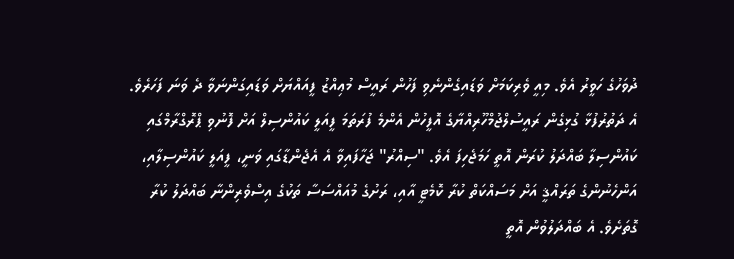ދުވަހުގެ ހަވީރު އެވެ. މިއީ ވެރިކަމަށް ވަޑައިގެންނެވި ފަހުން ރައީސް މުޢިއްޒު ފީއައްޔަށް ވަޑައިގަންނަވާ ދެ ވަނަ ފަހަރެވެ.
އެ ދަތުރުފުޅާ ގުޅިގެން ރައީސުލްޖުމްހޫރިއްޔާގެ އޮފީހުން އެންމެ ފުރަތަމަ ފީއަލީ ކައުންސިލް އަށް ފޮނުވި ޕްރޮގްރާމްގައި ކައުންސިލާ ބައްދަލު ކުރަން އޮތީ ހަމަޖެހިފަ އެވެ. "ސިއްރު" ޖަހާފައިވާ އެ އެޖެންޑާގައި ވަނީ، ފީއަލީ ކައުންސިލާއި، އަންހެނުންގެ ތަރައްޤީ އަށް މަސައްކަތް ކުރާ ކޮމެޓީ އާއި، ރަށުގެ މުއައްސަސާ ތަކުގެ އިސްވެރިންނާ ބައްދަލު ކުރާ ގޮތަށެވެ. އެ ބައްދަލުވުން އޮތީ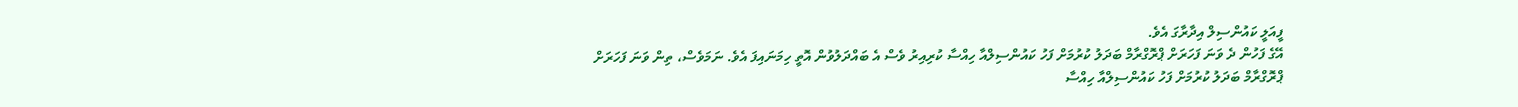ފީއަލީ ކައުންސިލް އިދާރާގަ އެވެ.
އޭގެ ފަހުން ދެ ވަނަ ފަހަރަށް ޕްރޮގްރާމް ބަދަލު ކުރުމަށް ފަހު ކައުންސިލްއާ ހިއްސާ ކުރިއިރު ވެސް އެ ބައްދަލުވުން އޮތީ ހިމަނައިފަ އެވެ. ނަމަވެސް، ތިން ވަނަ ފަހަރަށް ޕްރޮގްރާމް ބަދަލު ކުރުމަށް ފަހު ކައުންސިލްއާ ހިއްސާ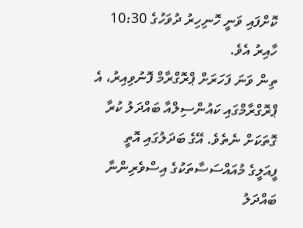ކޮށްފައި ވަނީ ހޮނިހިރު ދުވަހުގެ 10:30 ހާއިރު އެވެ.
ތިން ވަނަ ފަހަރަށް ޕްރޮގްރާމް ފޮނުވިއިރު، އެ ޕްރޮގްރާމްގައި ކައުންސިލްއާ ބައްދަލު ކުރާ ގޮތަކަށް ނެތެވެ. އޭގެ ބަދަލުގައި އޮތީ ފީއަލީގެ މުއައްސަސާތަކުގެ އިސްވެރިންނާ ބައްދަލު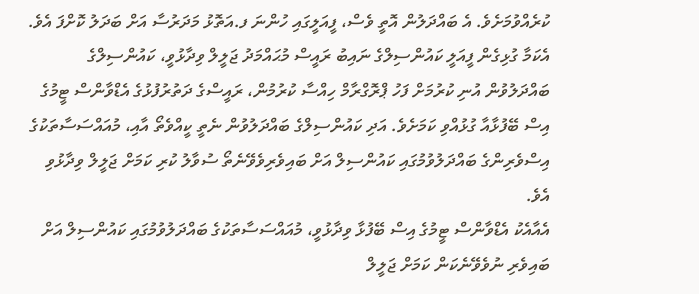ކުރެއްވުމަށެވެ. އެ ބައްދަލުން އޮތީ ވެސް، ފީއަލީގައި ހުންނަ ފ.އަތޮޅު މަދަރުސާ އަށް ބަދަލު ކޮށްފަ އެވެ.
އެކަމާ ގުޅިގެން ފީއަލީ ކައުންސިލްގެ ނައިބު ރައީސް މުޙައްމަދު ޖަލީލް ވިދާޅުވީ، ކައުންސިލްގެ ބައްދަލުވުން އުނި ކުރުމަށް ފަހު ޕްރޮގްރާމް ހިއްސާ ކުރުމުން، ރައީސްގެ ދަތުރުފުޅުގެ އެޑްވާންސް ޓީމުގެ އިސް ބޭފުޅާއާ ގުޅުއްވި ކަމަށެވެ. އަދި ކައުންސިލްގެ ބައްދަލުވުން ނެތީ ކީއްވެތޯ އާއި، މުއައްސަސާތަކުގެ އިސްވެރިންގެ ބައްދަލުވުމުގައި ކައުންސިލް އަށް ބައިވެރިވެވޭނެތޯ ސުވާލު ކުރި ކަމަށް ޖަލީލް ވިދާޅުވި އެވެ.
އެއާއެކު އެޑްވާންސް ޓީމުގެ އިސް ބޭފުޅާ ވިދާޅުވީ، މުއައްސަސާތަކުގެ ބައްދަލުވުމުގައި ކައުންސިލް އަށް ބައިވެރި ނުވެވޭނެކަން ކަމަށް ޖަލީލް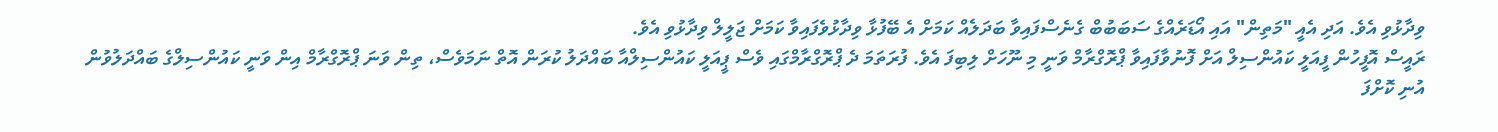ވިދާޅުވި އެވެ. އަދި އެއީ "މަތިން" އައި އޯޑަރެއްގެ ސަބަބުބް ގެނެސްފައިވާ ބަދަލެއް ކަމަށް އެ ބޭފުޅާ ވިދާޅުވެފައިވާ ކަމަށް ޖަލީލް ވިދާޅުވި އެވެ.
ރައީސް އޮފީހުން ފީއަލީ ކައުންސިލް އަށް ފޮނުވާފައިވާ ޕްރޮގްރާމް ވަނީ މި ނޫހަށް ލިބިފަ އެވެ. ފުރަތަމަ ދެ ޕްރޮގްރާމްގައި ވެސް ޕީއަލީ ކައުންސިލްއާ ބައްދަލު ކުރަން އޮތް ނަމަވެސް، ތިން ވަނަ ޕްރޮގްރާމް އިން ވަނީ ކައުންސިލްގެ ބައްދަލުވުން އުނި ކޮށްފަ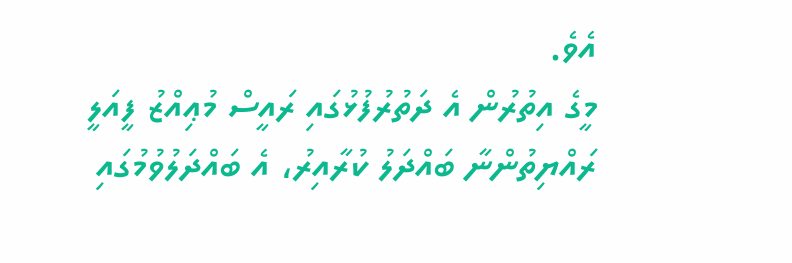އެވެ.
މީގެ އިތުރުން އެ ދަތުރުފުޅުގައި ރައީސް މުޢިއްޒު ފީއަލީ ރައްޔިތުންނާ ބައްދަލު ކުރާއިރު، އެ ބައްދަލުވުމުގައި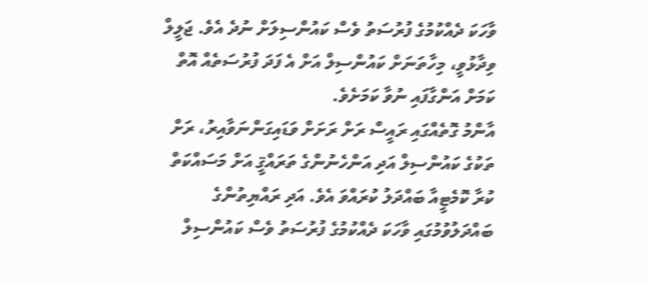ވާހަކަ ދެއްކުމުގެ ފުރުސަތު ވެސް ކައުންސިލަށް ނުދެ އެވެ. ޖަލީލް ވިދާޅުވީ، މިހާތަނަށް ކައުންސިލް އަށް އެ ފަދަ ފުރުސަތެއް އޮތް ކަމަށް އަންގާފައި ނުވާ ކަމަށެވެ.
އާންމު ގޮތެއްގައި ރައީސް ރަށް ރަށަށް ވަޑައިގަންނަވާއިރު، ރަށް ތަކުގެ ކައުންސިލް އަދި އަންހެނުންގެ ތަރައްޤީ އަށް މަސައްކަތް ކުރާ ކޮމެޓީއާ ބައްދަލު ކުރައްވަ އެވެ. އަދި ރައްޔިތުންގެ ބައްދަލުވުމުގައި ވާހަކަ ދެއްކުމުގެ ފުރުސަތު ވެސް ކައުންސިލް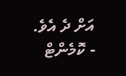އަށް ދެ އެވެ.
- ކޮމެންޓް